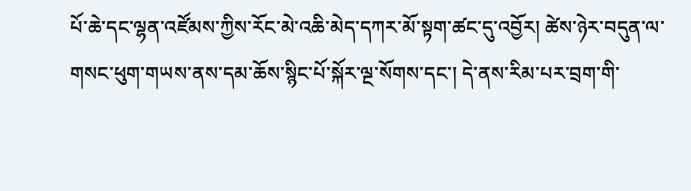པོ་ཆེ་དང་ལྷན་འཛོམས་ཀྱིས་རོང་མེ་འཆི་མེད་དཀར་མོ་སྟག་ཚང་དུ་འབྱོར། ཚེས་ཉེར་བདུན་ལ་གསང་ཕུག་གཡས་ནས་དམ་ཆོས་སྙིང་པོ་སྐོར་ལྔ་སོགས་དང་། དེ་ནས་རིམ་པར་བྲག་གི་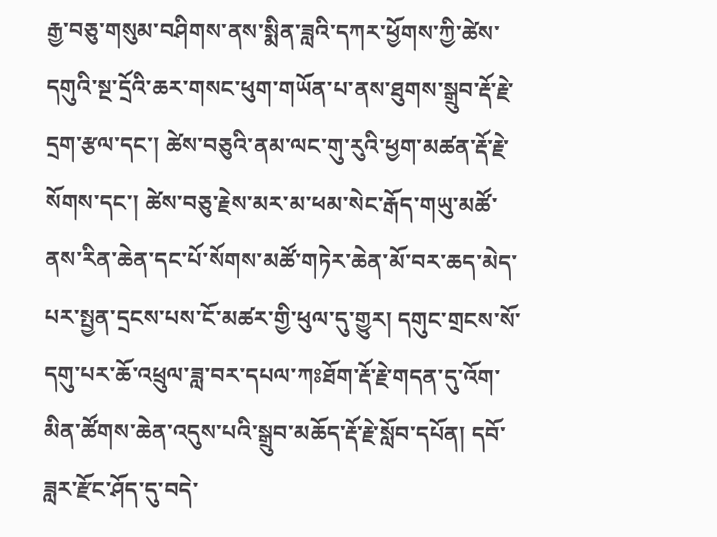རྒྱ་བཅུ་གསུམ་བཤིགས་ནས་སྨིན་ཟླའི་དཀར་ཕྱོགས་ཀྱི་ཚེས་དགུའི་སྔ་དྲོའི་ཆར་གསང་ཕུག་གཡོན་པ་ནས་ཐུགས་སྒྲུབ་རྡོ་རྗེ་དྲག་རྩལ་དང་། ཚེས་བཅུའི་ནམ་ལང་གུ་རུའི་ཕྱག་མཚན་རྡོ་རྗེ་སོགས་དང་། ཚེས་བཅུ་རྗེས་མར་མ་ཕམ་སེང་རྒོད་གཡུ་མཚོ་ནས་རིན་ཆེན་དང་པོ་སོགས་མཚོ་གཏེར་ཆེན་མོ་བར་ཆད་མེད་པར་སྤྱན་དྲངས་པས་ངོ་མཚར་གྱི་ཕུལ་དུ་གྱུར། དགུང་གྲངས་སོ་དགུ་པར་ཆོ་འཕྲུལ་ཟླ་བར་དཔལ་ཀཿཐོག་རྡོ་རྗེ་གདན་དུ་འོག་མིན་ཚོགས་ཆེན་འདུས་པའི་སྒྲུབ་མཆོད་རྡོ་རྗེ་སློབ་དཔོན། དབོ་ཟླར་རྫོང་ཤོད་དུ་བདེ་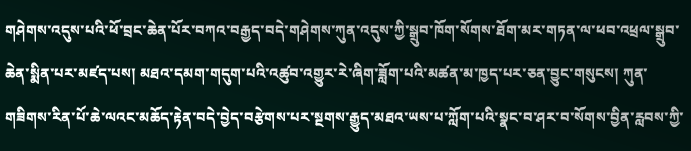གཤེགས་འདུས་པའི་ཕོ་བྲང་ཆེན་པོར་བཀའ་བརྒྱད་བདེ་གཤེགས་ཀུན་འདུས་ཀྱི་སྒྲུབ་ཁོག་སོགས་ཐོག་མར་གཏན་ལ་ཕབ་འཕྲལ་སྒྲུབ་ཆེན་སྨིན་པར་མཛད་པས། མཐའ་དམག་གདུག་པའི་འཚུབ་འགྱུར་རེ་ཞིག་ཟློག་པའི་མཚན་མ་ཁྱད་པར་ཅན་བྱུང་གསུངས། ཀུན་གཟིགས་རིན་པོ་ཆེ་ལའང་མཆོད་རྟེན་བདེ་བྱེད་བརྩེགས་པར་སྔགས་རྒྱུད་མཐའ་ཡས་པ་ཀློག་པའི་སྣང་བ་ཤར་བ་སོགས་བྱིན་རླབས་ཀྱི་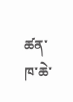ཚན་ཁ་ཆེ་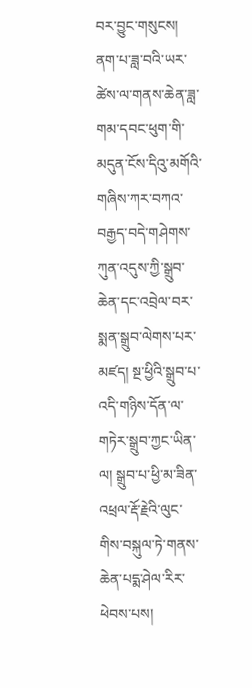བར་བྱུང་གསུངས། ནག་པ་ཟླ་བའི་ཡར་ཚེས་ལ་གནས་ཆེན་ཟླ་གམ་དབང་ཕུག་གི་མདུན་ངོས་དིའུ་མགོའི་གཞིས་ཀར་བཀའ་བརྒྱད་བདེ་གཤེགས་ཀུན་འདུས་ཀྱི་སྒྲུབ་ཆེན་དང་འབྲེལ་བར་སྨན་སྒྲུབ་ལེགས་པར་མཛད། སྔ་ཕྱིའི་སྒྲུབ་པ་འདི་གཉིས་དོན་ལ་གཏེར་སྒྲུབ་ཀྱང་ཡིན་ལ། སྒྲུབ་པ་ཕྱི་མ་ཟིན་འཕྲལ་རྡོ་རྗེའི་ལུང་གིས་བསྐུལ་ཏེ་གནས་ཆེན་པདྨ་ཤེལ་རིར་ཕེབས་པས།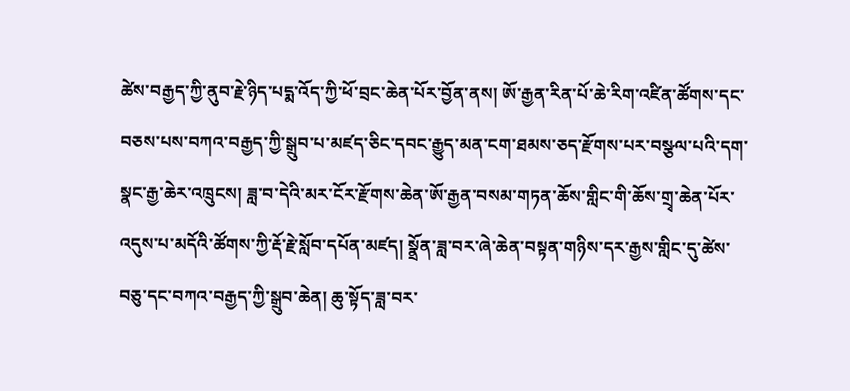ཚེས་བརྒྱད་ཀྱི་ནུབ་རྗེ་ཉིད་པདྨ་འོད་ཀྱི་ཕོ་བྲང་ཆེན་པོར་བྱོན་ནས། ཨོ་རྒྱན་རིན་པོ་ཆེ་རིག་འཛིན་ཚོགས་དང་བཅས་པས་བཀའ་བརྒྱད་ཀྱི་སྒྲུབ་པ་མཛད་ཅིང་དབང་རྒྱུད་མན་ངག་ཐམས་ཅད་རྫོགས་པར་བསྩལ་པའི་དག་སྣང་རྒྱ་ཆེར་འཁྲུངས། ཟླ་བ་དེའི་མར་ངོར་རྫོགས་ཆེན་ཨོ་རྒྱན་བསམ་གཏན་ཆོས་གླིང་གི་ཆོས་གྲྭ་ཆེན་པོར་འདུས་པ་མདོའི་ཚོགས་ཀྱི་རྡོ་རྗེ་སློབ་དཔོན་མཛད། སྣྲོན་ཟླ་བར་ཞེ་ཆེན་བསྟན་གཉིས་དར་རྒྱས་གླིང་དུ་ཚེས་བཅུ་དང་བཀའ་བརྒྱད་ཀྱི་སྒྲུབ་ཆེན། ཆུ་སྟོད་ཟླ་བར་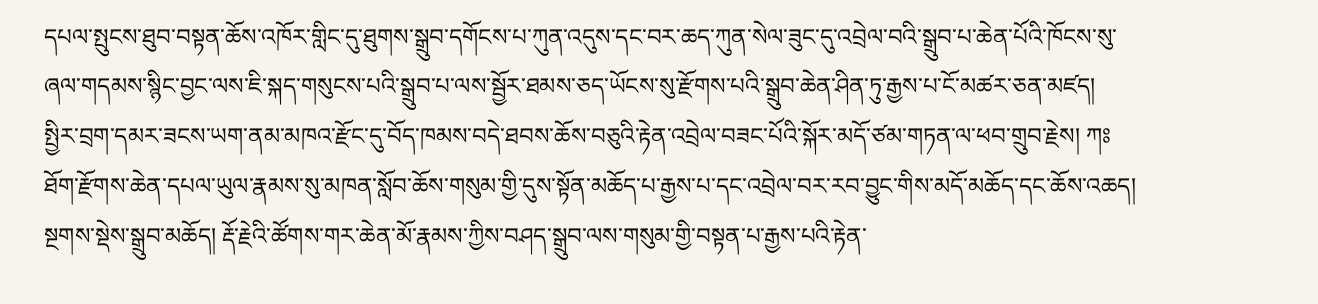དཔལ་སྤུངས་ཐུབ་བསྟན་ཆོས་འཁོར་གླིང་དུ་ཐུགས་སྒྲུབ་དགོངས་པ་ཀུན་འདུས་དང་བར་ཆད་ཀུན་སེལ་ཟུང་དུ་འབྲེལ་བའི་སྒྲུབ་པ་ཆེན་པོའི་ཁོངས་སུ་ཞལ་གདམས་སྙིང་བྱང་ལས་ཇི་སྐད་གསུངས་པའི་སྒྲུབ་པ་ལས་སྦྱོར་ཐམས་ཅད་ཡོངས་སུ་རྫོགས་པའི་སྒྲུབ་ཆེན་ཤིན་ཏུ་རྒྱས་པ་ངོ་མཚར་ཅན་མཛད། སྤྱིར་བྲག་དམར་ཟངས་ཡག་ནམ་མཁའ་རྫོང་དུ་བོད་ཁམས་བདེ་ཐབས་ཆོས་བཅུའི་རྟེན་འབྲེལ་བཟང་པོའི་སྐོར་མདོ་ཙམ་གཏན་ལ་ཕབ་གྲུབ་རྗེས། ཀཿཐོག་རྫོགས་ཆེན་དཔལ་ཡུལ་རྣམས་སུ་མཁན་སློབ་ཆོས་གསུམ་གྱི་དུས་སྟོན་མཆོད་པ་རྒྱས་པ་དང་འབྲེལ་བར་རབ་བྱུང་གིས་མདོ་མཆོད་དང་ཆོས་འཆད། སྔགས་སྡེས་སྒྲུབ་མཆོད། རྡོ་རྗེའི་ཚོགས་གར་ཆེན་མོ་རྣམས་ཀྱིས་བཤད་སྒྲུབ་ལས་གསུམ་གྱི་བསྟན་པ་རྒྱས་པའི་རྟེན་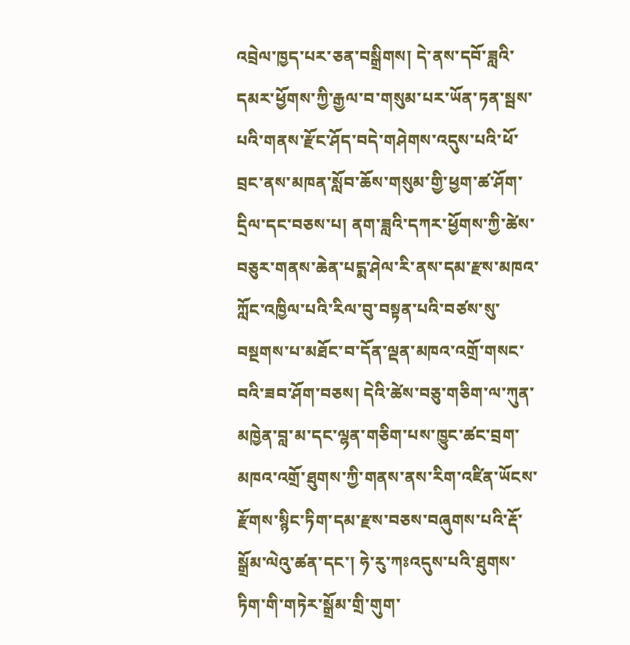འབྲེལ་ཁྱད་པར་ཅན་བསྒྲིགས། དེ་ནས་དབོ་ཟླའི་དམར་ཕྱོགས་ཀྱི་རྒྱལ་བ་གསུམ་པར་ཡོན་ཏན་སྦས་པའི་གནས་རྫོང་ཤོད་བདེ་གཤེགས་འདུས་པའི་ཕོ་བྲང་ནས་མཁན་སློབ་ཆོས་གསུམ་གྱི་ཕྱག་ཚ་ཤོག་དྲིལ་དང་བཅས་པ། ནག་ཟླའི་དཀར་ཕྱོགས་ཀྱི་ཚེས་བཅུར་གནས་ཆེན་པདྨ་ཤེལ་རི་ནས་དམ་རྫས་མཁའ་ཀློང་འཁྱིལ་པའི་རིལ་བུ་བསྟན་པའི་བཙས་སུ་བསྔགས་པ་མཐོང་བ་དོན་ལྡན་མཁའ་འགྲོ་གསང་བའི་ཟབ་ཤོག་བཅས། དེའི་ཚེས་བཅུ་གཅིག་ལ་ཀུན་མཁྱེན་བླ་མ་དང་ལྷན་གཅིག་པས་ཁྱུང་ཚང་བྲག་མཁའ་འགྲོ་ཐུགས་ཀྱི་གནས་ནས་རིག་འཛིན་ཡོངས་རྫོགས་སྙིང་ཏིག་དམ་རྫས་བཅས་བཞུགས་པའི་རྡོ་སྒྲོམ་ལེའུ་ཚན་དང་། ཧེ་རུ་ཀཿའདུས་པའི་ཐུགས་ཏིག་གི་གཏེར་སྒྲོམ་གྲི་གུག་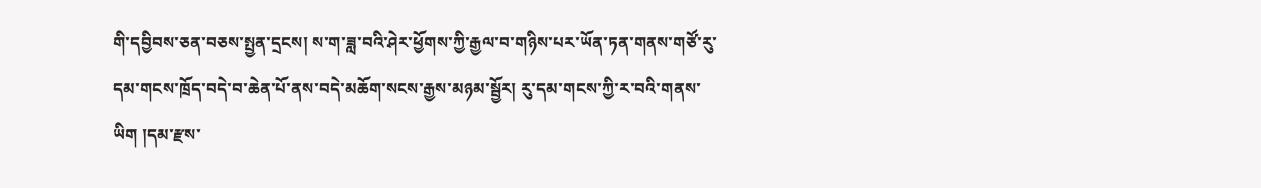གི་དབྱིབས་ཅན་བཅས་སྤྱན་དྲངས། ས་ག་ཟླ་བའི་ཤེར་ཕྱོགས་ཀྱི་རྒྱལ་བ་གཉིས་པར་ཡོན་ཏན་གནས་གཙོ་རུ་དམ་གངས་ཁྲོད་བདེ་བ་ཆེན་པོ་ནས་བདེ་མཆོག་སངས་རྒྱས་མཉམ་སྦྱོར། རུ་དམ་གངས་ཀྱི་ར་བའི་གནས་ཡིག །དམ་རྫས་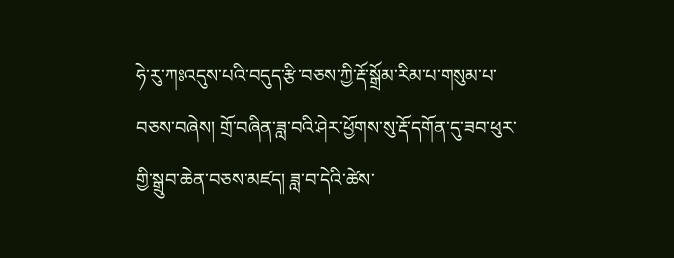ཧེ་རུ་ཀཿའདུས་པའི་བདུད་རྩི་བཅས་ཀྱི་རྡོ་སྒྲོམ་རིམ་པ་གསུམ་པ་བཅས་བཞེས། གྲོ་བཞིན་ཟླ་བའི་ཤེར་ཕྱོགས་སུ་རྡོ་དགོན་དུ་ཟབ་ཕུར་གྱི་སྒྲུབ་ཆེན་བཅས་མཛད། ཟླ་བ་དེའི་ཚེས་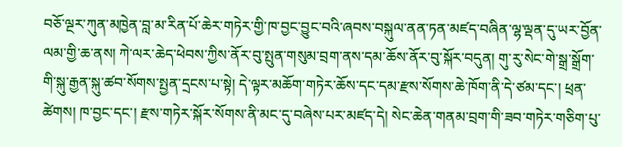བཅོ་ལྔར་ཀུན་མཁྱེན་བླ་མ་རིན་པོ་ཆེར་གཏེར་གྱི་ཁ་བྱང་བྱུང་བའི་ཞབས་བསྐུལ་ནན་ཏན་མཛད་བཞིན་ལྷ་ལྡན་དུ་ཡར་བྱོན་ལམ་གྱི་ཆ་ནས། ཀེ་ལར་ཆེད་ཕེབས་ཀྱིས་ནོར་བུ་སྤུན་གསུམ་བྲག་ནས་དམ་ཆོས་ནོར་བུ་སྐོར་བདུན། གུ་རུ་སེང་གེ་སྒྲ་སྒྲོག་གི་སྐུ་རྒྱན་སྐུ་ཚབ་སོགས་སྤྱན་དྲངས་པ་སྟེ། དེ་ལྟར་མཆོག་གཏེར་ཆོས་དང་དམ་རྫས་སོགས་ཆེ་ཁོག་ནི་དེ་ཙམ་དང་། ཕྲན་ཚེགས། ཁ་བྱང་དང་། རྫས་གཏེར་སྐོར་སོགས་ནི་མང་དུ་བཞེས་པར་མཛད་དེ། སེང་ཆེན་གནམ་བྲག་གི་ཟབ་གཏེར་གཅིག་པུ་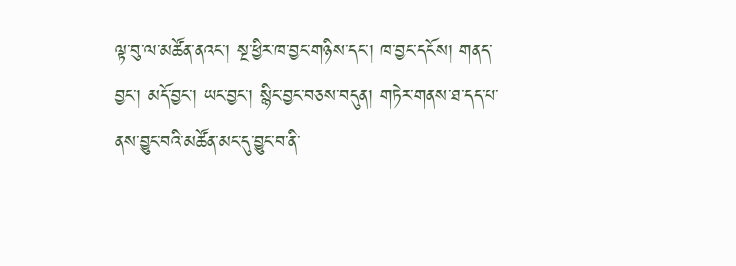ལྟ་བུ་ལ་མཚོན་ནའང་། སྔ་ཕྱིར་ཁ་བྱང་གཉིས་དང་། ཁ་བྱང་དངོས། གནད་བྱང་། མདོ་བྱང་། ཡང་བྱང་། སྙིང་བྱང་བཅས་བདུན། གཏེར་གནས་ཐ་དད་པ་ནས་བྱུང་བའི་མཚོན་མང་དུ་བྱུང་བ་ནི་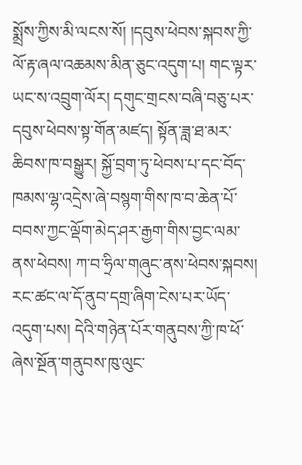སྨྲོས་ཀྱིས་མི་ལངས་སོ། །དབུས་ཕེབས་སྐབས་ཀྱི་ལོ་རྟ་ཞལ་འཆམས་མིན་ཅུང་འདུག་པ། གང་ལྟར་ཡང་ས་འབྲུག་ལོར། དགུང་གྲངས་བཞི་བཅུ་པར་དབུས་ཕེབས་སྟ་གོན་མཛད། སྟོན་ཟླ་ཐ་མར་ཆིབས་ཁ་བསྒྱུར། སྐྱོ་བྲག་ཏུ་ཕེབས་པ་དང་བོད་ཁམས་ལྷ་འདྲེས་ཞེ་བསྙག་གིས་ཁ་བ་ཆེན་པོ་བབས་ཀྱང་ལྡོག་མེད་ཤར་རྒྱག་གིས་བྱང་ལམ་ནས་ཕེབས། ཀ་བ་ཧྲིལ་གཞུང་ནས་ཕེབས་སྐབས། རང་ཚང་ལ་དོ་ནུབ་དགྲ་ཞིག་ངེས་པར་ཡོད་འདུག་པས། དེའི་གཉེན་པོར་གནུབས་ཀྱི་ཁ་ཕོ་ཞེས་སྔོན་གནུབས་ཁུ་ལུང་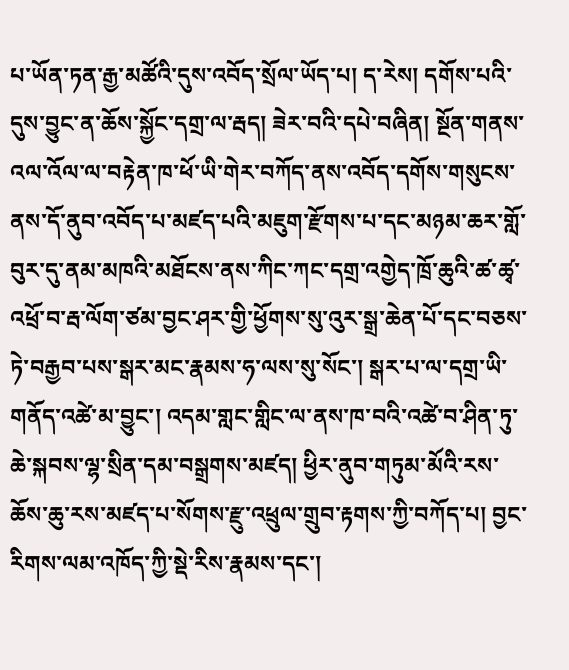པ་ཡོན་ཏན་རྒྱ་མཚོའི་དུས་འབོད་སྲོལ་ཡོད་པ། ད་རེས། དགོས་པའི་དུས་བྱུང་ན་ཆོས་སྐྱོང་དགྲ་ལ་རྦད། ཟེར་བའི་དཔེ་བཞིན། སྔོན་གནས་འལ་འོལ་ལ་བརྟེན་ཁ་ཕོ་ཡི་གེར་བཀོད་ནས་འབོད་དགོས་གསུངས་ནས་དོ་ནུབ་འབོད་པ་མཛད་པའི་མཇུག་རྫོགས་པ་དང་མཉམ་ཆར་གློ་བུར་དུ་ནམ་མཁའི་མཐོངས་ནས་ཀིང་ཀང་དགྲ་འགྱེད་ཁྲོ་ཆུའི་ཚ་ཚྭ་འཕྲོ་བ་རྦ་ལོག་ཙམ་བྱང་ཤར་གྱི་ཕྱོགས་སུ་འུར་སྒྲ་ཆེན་པོ་དང་བཅས་ཏེ་བརྒྱབ་པས་སྒར་མང་རྣམས་ཧ་ལས་སུ་སོང་། སྒར་པ་ལ་དགྲ་ཡི་གནོད་འཚེ་མ་བྱུང་། འདམ་གླང་གླིང་ལ་ནས་ཁ་བའི་འཚེ་བ་ཤིན་ཏུ་ཆེ་སྐབས་ལྷ་སྲིན་དམ་བསྒྲགས་མཛད། ཕྱིར་ནུབ་གཏུམ་མོའི་རས་ཆོས་ཆུ་རས་མཛད་པ་སོགས་རྫུ་འཕྲུལ་གྲུབ་རྟགས་ཀྱི་བཀོད་པ། བྱང་རིགས་ལམ་འཁོད་ཀྱི་སྡེ་རིས་རྣམས་དང་།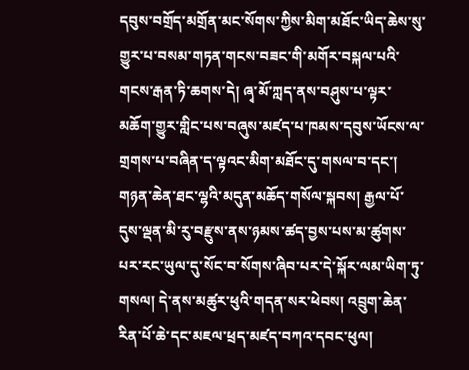དབུས་བགྲོད་མགྲོན་མང་སོགས་ཀྱིས་མིག་མཐོང་ཡིད་ཆེས་སུ་གྱུར་པ་བསམ་གཏན་གངས་བཟང་གི་མགོར་བསྐལ་པའི་གངས་རྒན་ཏི་ཆགས་དེ། ཞྭ་མོ་ཀླད་ནས་བཤུས་པ་ལྟར་མཆོག་གྱུར་གླིང་པས་བཞུས་མཛད་པ་ཁམས་དབུས་ཡོངས་ལ་གྲགས་པ་བཞིན་ད་ལྟའང་མིག་མཐོང་དུ་གསལ་བ་དང་། གཉན་ཆེན་ཐང་ལྷའི་མདུན་མཆོད་གསོལ་སྐབས། རྒྱལ་པོ་དུས་ལྡན་མི་རུ་བརྫུས་ནས་ཉམས་ཚད་བྱས་པས་མ་ཚུགས་པར་རང་ཡུལ་དུ་སོང་བ་སོགས་ཞིབ་པར་དེ་སྐོར་ལམ་ཡིག་ཏུ་གསལ། དེ་ནས་མཚུར་ཕུའི་གདན་སར་ཕེབས། འབྲུག་ཆེན་རིན་པོ་ཆེ་དང་མཇལ་ཕྲད་མཛད་བཀའ་དབང་ཕུལ།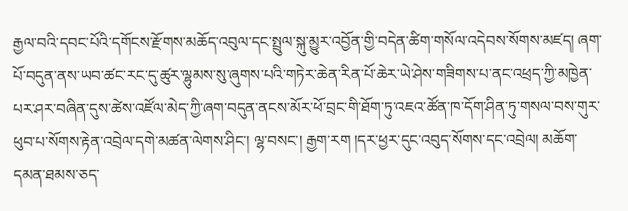རྒྱལ་བའི་དབང་པོའི་དགོངས་རྫོགས་མཆོད་འབུལ་དང་སྤྲུལ་སྐུ་མྱུར་འབྱོན་གྱི་བདེན་ཚིག་གསོལ་འདེབས་སོགས་མཛད། ཞག་པོ་བདུན་ནས་ཡབ་ཚང་རང་དུ་ཚུར་ལྷུམས་སུ་ཞུགས་པའི་གཏེར་ཆེན་རིན་པོ་ཆེར་ཡེ་ཤེས་གཟིགས་པ་ནང་འཕྲད་ཀྱི་མཁྱེན་པར་ཤར་བཞིན་དུས་ཚེས་འཛོལ་མེད་ཀྱི་ཞག་བདུན་ནངས་མོར་ཕོ་བྲང་གི་ཐོག་ཏུ་འཇའ་ཚོན་ཁ་དོག་ཤིན་ཏུ་གསལ་བས་གུར་ཕུབ་པ་སོགས་རྟེན་འབྲེལ་དགེ་མཚན་ལེགས་ཤིང་། ལྷ་བསང་། རྒྱག་རག །དར་ཕྱར་དུང་འབུད་སོགས་དང་འབྲེལ། མཆོག་དམན་ཐམས་ཅད་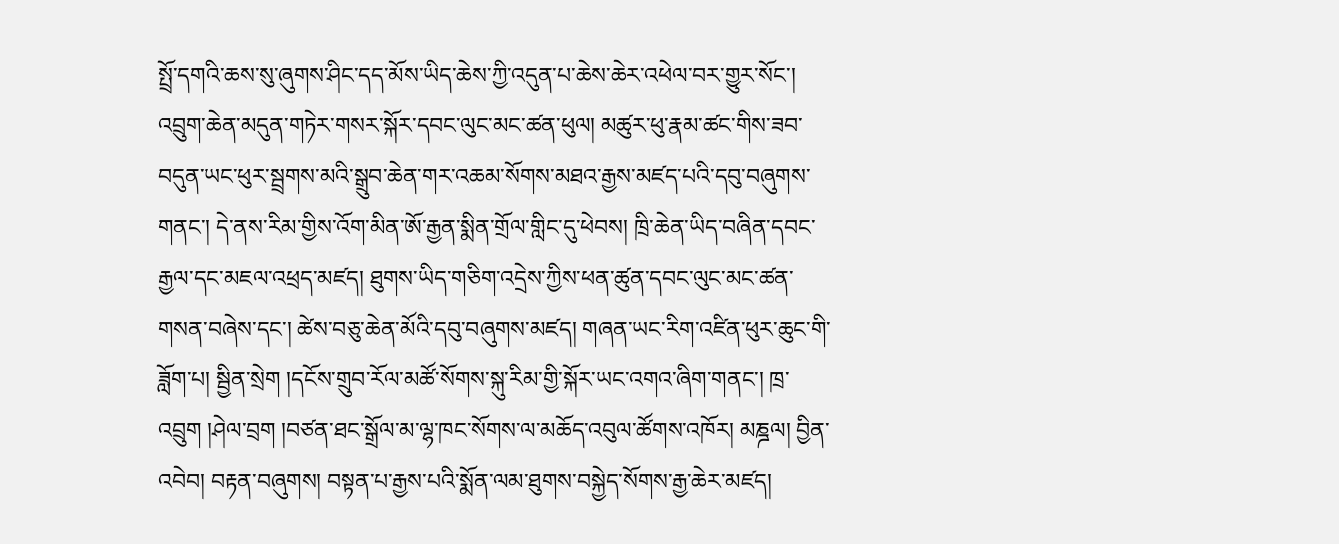སྤྲོ་དགའི་ཆས་སུ་ཞུགས་ཤིང་དད་མོས་ཡིད་ཆེས་ཀྱི་འདུན་པ་ཆེས་ཆེར་འཕེལ་བར་གྱུར་སོང་། འབྲུག་ཆེན་མདུན་གཏེར་གསར་སྐོར་དབང་ལུང་མང་ཚན་ཕུལ། མཚུར་ཕུ་རྣམ་ཚང་གིས་ཟབ་བདུན་ཡང་ཕུར་སྦྲགས་མའི་སྒྲུབ་ཆེན་གར་འཆམ་སོགས་མཐའ་རྒྱས་མཛད་པའི་དབུ་བཞུགས་གནང་། དེ་ནས་རིམ་གྱིས་འོག་མིན་ཨོ་རྒྱན་སྨིན་གྲོལ་གླིང་དུ་ཕེབས། ཁྲི་ཆེན་ཡིད་བཞིན་དབང་རྒྱལ་དང་མཇལ་འཕྲད་མཛད། ཐུགས་ཡིད་གཅིག་འདྲེས་ཀྱིས་ཕན་ཚུན་དབང་ལུང་མང་ཚན་གསན་བཞེས་དང་། ཚེས་བཅུ་ཆེན་མོའི་དབུ་བཞུགས་མཛད། གཞན་ཡང་རིག་འཛིན་ཕུར་ཆུང་གི་ཟློག་པ། སྦྱིན་སྲེག །དངོས་གྲུབ་རོལ་མཚོ་སོགས་སྐུ་རིམ་གྱི་སྐོར་ཡང་འགའ་ཞིག་གནང་། ཁྲ་འབྲུག །ཤེལ་བྲག །བཙན་ཐང་སྒྲོལ་མ་ལྷ་ཁང་སོགས་ལ་མཆོད་འབུལ་ཚོགས་འཁོར། མཎྜལ། བྱིན་འབེབ། བརྟན་བཞུགས། བསྟན་པ་རྒྱས་པའི་སྨོན་ལམ་ཐུགས་བསྐྱེད་སོགས་རྒྱ་ཆེར་མཛད།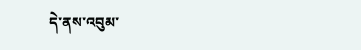དེ་ནས་འབུམ་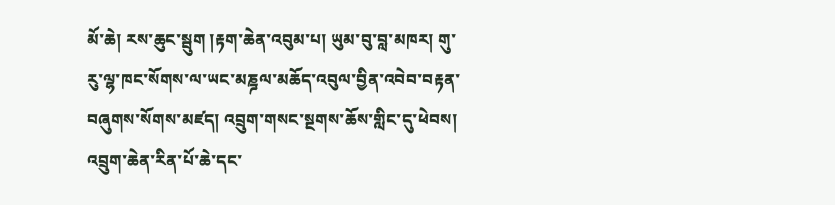མོ་ཆེ། རས་ཆུང་སྦུག །རྟག་ཆེན་འབུམ་པ། ཡུམ་བུ་བླ་མཁར། གུ་རུ་ལྷ་ཁང་སོགས་ལ་ཡང་མཎྜལ་མཆོད་འབུལ་བྱིན་འབེབ་བརྟན་བཞུགས་སོགས་མཛད། འབྲུག་གསང་སྔགས་ཆོས་གླིང་དུ་ཕེབས། འབྲུག་ཆེན་རིན་པོ་ཆེ་དང་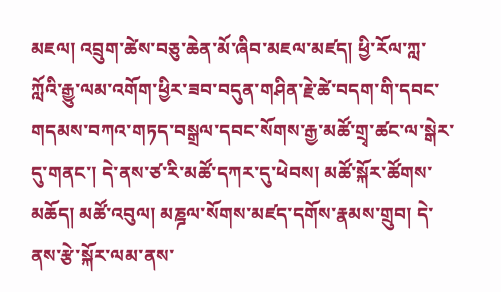མཇལ། འབྲུག་ཚེས་བཅུ་ཆེན་མོ་ཞིབ་མཇལ་མཛད། ཕྱི་རོལ་ཀླ་ཀློའི་རྒྱུ་ལམ་འགོག་ཕྱིར་ཟབ་བདུན་གཤིན་རྗེ་ཚེ་བདག་གི་དབང་གདམས་བཀའ་གཏད་བསྒྲལ་དབང་སོགས་རྒྱ་མཚོ་གྲྭ་ཚང་ལ་སྒེར་དུ་གནང་། དེ་ནས་ཙ་རི་མཚོ་དཀར་དུ་ཕེབས། མཚོ་སྐོར་ཚོགས་མཆོད། མཚོ་འབུལ། མཎྜལ་སོགས་མཛད་དགོས་རྣམས་གྲུབ། དེ་ནས་རྩེ་སྐོར་ལམ་ནས་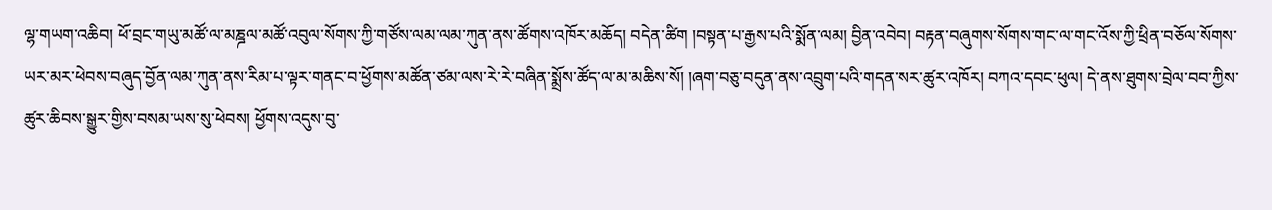ལྷ་གཡག་འཆིབ། ཕོ་བྲང་གཡུ་མཚོ་ལ་མཎྜལ་མཚོ་འབུལ་སོགས་ཀྱི་གཙོས་ལམ་ལམ་ཀུན་ནས་ཚོགས་འཁོར་མཆོད། བདེན་ཚིག །བསྟན་པ་རྒྱས་པའི་སྨོན་ལམ། བྱིན་འབེབ། བརྟན་བཞུགས་སོགས་གང་ལ་གང་འོས་ཀྱི་ཕྲིན་བཅོལ་སོགས་ཡར་མར་ཕེབས་བཞུད་བྱོན་ལམ་ཀུན་ནས་རིམ་པ་ལྟར་གནང་བ་ཕྱོགས་མཚོན་ཙམ་ལས་རེ་རེ་བཞིན་སྨྲོས་ཚོད་ལ་མ་མཆིས་སོ། །ཞག་བཅུ་བདུན་ནས་འབྲུག་པའི་གདན་སར་ཚུར་འཁོར། བཀའ་དབང་ཕུལ། དེ་ནས་ཐུགས་བྲེལ་བབ་ཀྱིས་ཚུར་ཆིབས་སྒྱུར་གྱིས་བསམ་ཡས་སུ་ཕེབས། ཕྱོགས་འདུས་བུ་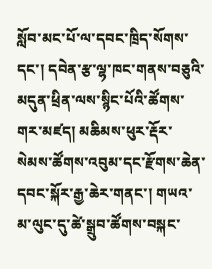སློབ་མང་པོ་ལ་དབང་ཁྲིད་སོགས་དང་། དབེན་རྩ་ལྷ་ཁང་གནས་བཅུའི་མདུན་ཕྲིན་ལས་སྙིང་པོའི་ཚོགས་གར་མཛད། མཆིམས་ཕུར་རྡོར་སེམས་ཚོགས་འབུམ་དང་རྫོགས་ཆེན་དབང་སྐོར་རྒྱ་ཆེར་གནང་། གཡའ་མ་ལུང་དུ་ཚེ་སྒྲུབ་ཚོགས་བསྐང་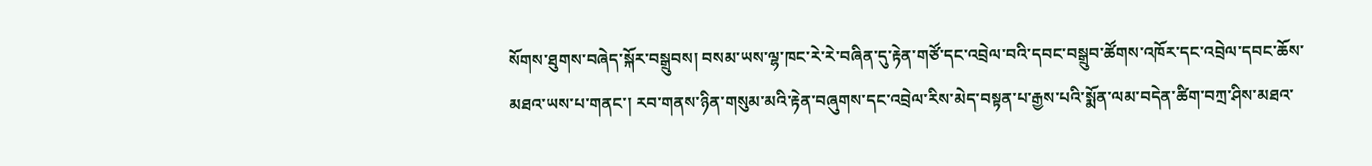སོགས་ཐུགས་བཞེད་སྐོར་བསྒྲུབས། བསམ་ཡས་ལྷ་ཁང་རེ་རེ་བཞིན་དུ་རྟེན་གཙོ་དང་འབྲེལ་བའི་དབང་བསྒྲུབ་ཚོགས་འཁོར་དང་འབྲེལ་དབང་ཆོས་མཐའ་ཡས་པ་གནང་། རབ་གནས་ཉིན་གསུམ་མའི་རྟེན་བཞུགས་དང་འབྲེལ་རིས་མེད་བསྟན་པ་རྒྱས་པའི་སྨོན་ལམ་བདེན་ཚིག་བཀྲ་ཤིས་མཐའ་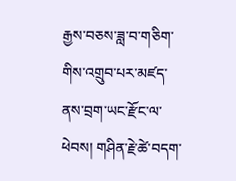རྒྱས་བཅས་ཟླ་བ་གཅིག་གིས་འགྲུབ་པར་མཛད་ནས་བྲག་ཡང་རྫོང་ལ་ཕེབས། གཤིན་རྗེ་ཚེ་བདག་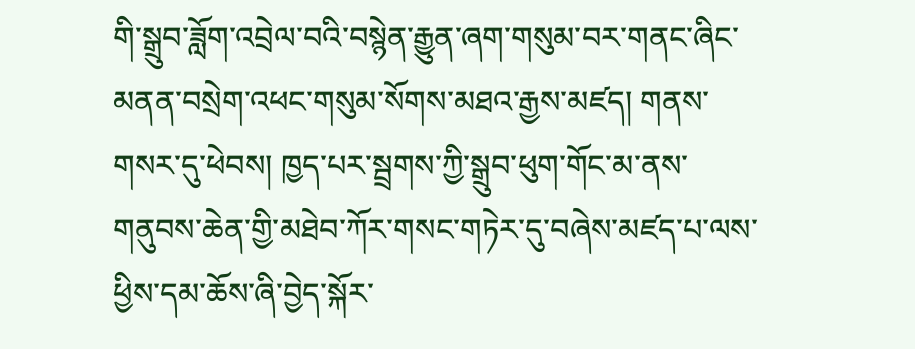གི་སྒྲུབ་ཟློག་འབྲེལ་བའི་བསྙེན་རྒྱུན་ཞག་གསུམ་བར་གནང་ཞིང་མནན་བསྲེག་འཕང་གསུམ་སོགས་མཐའ་རྒྱས་མཛད། གནས་གསར་དུ་ཕེབས། ཁྱད་པར་སྦྲགས་ཀྱི་སྒྲུབ་ཕུག་གོང་མ་ནས་གནུབས་ཆེན་གྱི་མཐེབ་ཀོར་གསང་གཏེར་དུ་བཞེས་མཛད་པ་ལས་ཕྱིས་དམ་ཆོས་ཞི་བྱེད་སྐོར་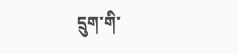དྲུག་གི་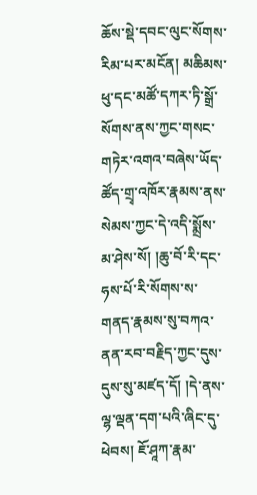ཆོས་སྡེ་དབང་ལུང་སོགས་རིམ་པར་མངོན། མཆིམས་ཕུ་དང་མཚོ་དཀར་ཏི་སྒྲོ་སོགས་ནས་ཀྱང་གསང་གཏེར་འགའ་བཞེས་ཡོད་ཚོད་གྲྭ་འཁོར་རྣམས་ནས་སེམས་ཀྱང་དེ་འདི་སྨྲོས་མ་ཤེས་སོ། །ཆུ་བོ་རི་དང་ཧས་པོ་རི་སོགས་ས་གནད་རྣམས་སུ་བཀའ་ནན་རབ་བརྗིད་ཀྱང་དུས་དུས་སུ་མཛད་དོ། །དེ་ནས་ལྷ་ལྡན་དག་པའི་ཞིང་དུ་ཕེབས། ཇོ་ཤཱཀ་རྣམ་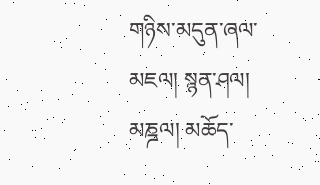གཉིས་མདུན་ཞལ་མཇལ། སྙན་ཤལ། མཎྜལ། མཆོད་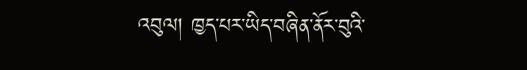འབུལ། ཁྱད་པར་ཡིད་བཞིན་ནོར་བུའི་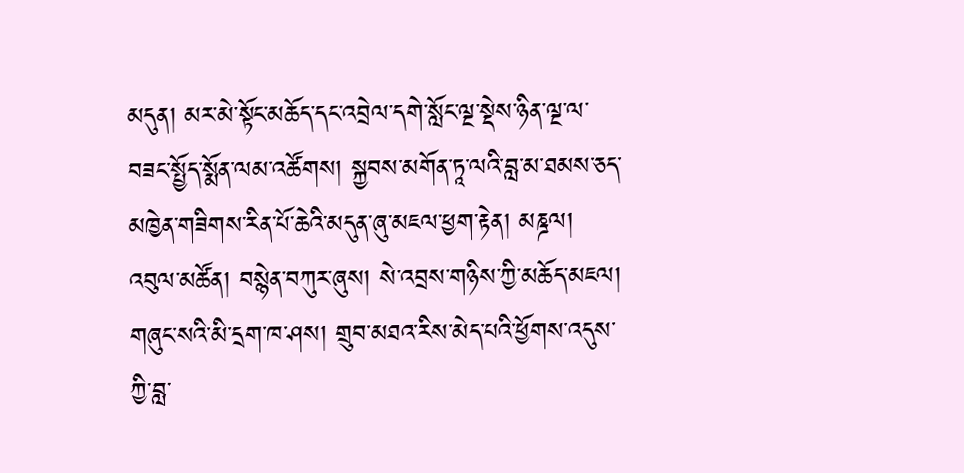མདུན། མར་མེ་སྟོང་མཆོད་དང་འབྲེལ་དགེ་སློང་ལྔ་སྡེས་ཉིན་ལྔ་ལ་བཟང་སྤྱོད་སྨོན་ལམ་འཚོགས། སྐྱབས་མགོན་ཏཱ་ལའི་བླ་མ་ཐམས་ཅད་མཁྱེན་གཟིགས་རིན་པོ་ཆེའི་མདུན་ཞུ་མཇལ་ཕྱག་རྟེན། མཎྜལ། འབུལ་མཚོན། བསྙེན་བཀུར་ཞུས། སེ་འབྲས་གཉིས་ཀྱི་མཆོད་མཇལ། གཞུང་སའི་མི་དྲག་ཁ་ཤས། གྲུབ་མཐའ་རིས་མེད་པའི་ཕྱོགས་འདུས་ཀྱི་བླ་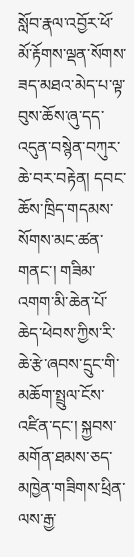སློབ་རྣལ་འབྱོར་ཕོ་མོ་རྟོགས་ལྡན་སོགས་ཟད་མཐའ་མེད་པ་ལྟ་བུས་ཆོས་ཞུ་དད་འདུན་བསྙེན་བཀུར་ཆེ་བར་བརྟེན། དབང་ཆོས་ཁྲིད་གདམས་སོགས་མང་ཚན་གནང་། གཟིམ་འགག་མི་ཆེན་པོ་ཆེད་ཕེབས་ཀྱིས་རི་ཆེ་རྩེ་ཞབས་དྲུང་གི་མཆོག་སྤྲུལ་ངོས་འཛིན་དང་། སྐྱབས་མགོན་ཐམས་ཅད་མཁྱེན་གཟིགས་ཕྲིན་ལས་རྒྱ་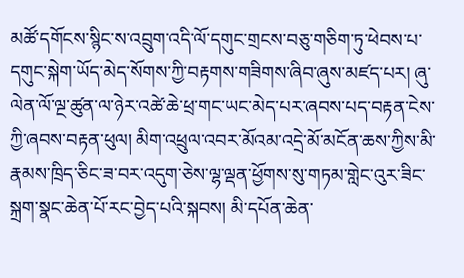མཚོ་དགོངས་སྙིང་ས་འབྲུག་འདི་ལོ་དགུང་གྲངས་བཅུ་གཅིག་ཏུ་ཕེབས་པ་དགུང་སྐེག་ཡོད་མེད་སོགས་ཀྱི་བརྟགས་གཟིགས་ཞིབ་ཞུས་མཛད་པར། ཞུ་ལེན་ལོ་ལྔ་ཚུན་ལ་ཉེར་འཚེ་ཆེ་ཕྲ་གང་ཡང་མེད་པར་ཞབས་པད་བརྟན་ངེས་ཀྱི་ཞབས་བརྟན་ཕུལ། མིག་འཕྲུལ་འབར་མོའམ་འདྲེ་མོ་མངོན་ཆས་ཀྱིས་མི་རྣམས་ཁྲིད་ཅིང་ཟ་བར་འདུག་ཅེས་ལྷ་ལྡན་ཕྱོགས་སུ་གཏམ་གླེང་འུར་ཟིང་སྐྲག་སྣང་ཆེན་པོ་རང་བྱེད་པའི་སྐབས། མི་དཔོན་ཆེན་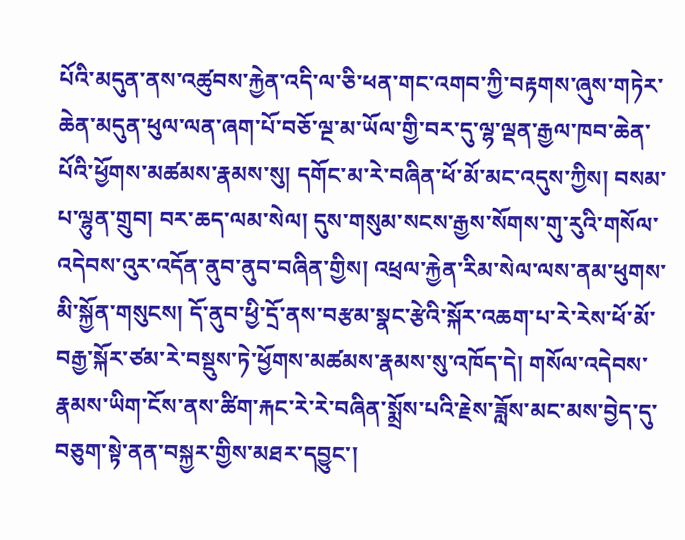པོའི་མདུན་ནས་འཚུབས་རྐྱེན་འདི་ལ་ཅི་ཕན་གང་འགབ་ཀྱི་བརྟགས་ཞུས་གཏེར་ཆེན་མདུན་ཕུལ་ལན་ཞག་པོ་བཅོ་ལྔ་མ་ཡོལ་གྱི་བར་དུ་ལྷ་ལྡན་རྒྱལ་ཁབ་ཆེན་པོའི་ཕྱོགས་མཚམས་རྣམས་སུ། དགོང་མ་རེ་བཞིན་ཕོ་མོ་མང་འདུས་ཀྱིས། བསམ་པ་ལྷུན་གྲུབ། བར་ཆད་ལམ་སེལ། དུས་གསུམ་སངས་རྒྱས་སོགས་གུ་རུའི་གསོལ་འདེབས་འུར་འདོན་ནུབ་ནུབ་བཞིན་གྱིས། འཕྲལ་རྐྱེན་རིམ་སེལ་ལས་ནམ་ཕུགས་མི་སྐྱོན་གསུངས། དོ་ནུབ་ཕྱི་དྲོ་ནས་བརྩམ་སྣང་རྩེའི་སྐོར་འཆག་པ་རེ་རེས་ཕོ་མོ་བརྒྱ་སྐོར་ཙམ་རེ་བསྡུས་ཏེ་ཕྱོགས་མཚམས་རྣམས་སུ་འཁོད་དེ། གསོལ་འདེབས་རྣམས་ཡིག་ངོས་ནས་ཚིག་རྐང་རེ་རེ་བཞིན་སྨྲོས་པའི་རྗེས་ཟློས་མང་མས་བྱེད་དུ་བཅུག་སྟེ་ནན་བསྐྱར་གྱིས་མཐར་དབྱུང་།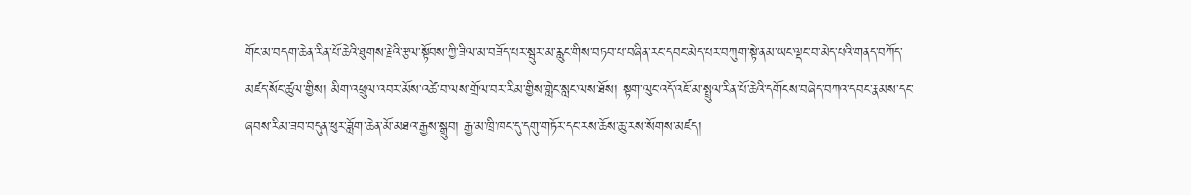གོང་མ་བདག་ཆེན་རིན་པོ་ཆེའི་ཐུགས་རྗེའི་རྩལ་སྟོབས་ཀྱི་ཟིལ་མ་བཟོད་པར་སྦུར་མ་རླུང་གིས་བཏབ་པ་བཞིན་རང་དབང་མེད་པར་བཀུག་སྟེ་ནམ་ཡང་ལྡང་བ་མེད་པའི་གནད་བཀོད་མཛད་སོང་ཚུལ་གྱིས། མིག་འཕྲུལ་འབར་མོས་འཚེ་བ་ལས་གྲོལ་བར་རིམ་གྱིས་གླེང་སླང་ལས་ཐོས། སྟག་ལུང་འདོ་འཇོ་མ་སྤྲུལ་རིན་པོ་ཆེའི་དགོངས་བཞེད་བཀའ་དབང་རྣམས་དང་ཞབས་རིམ་ཟབ་བདུན་ཕུར་ཟློག་ཆེན་མོ་མཐའ་རྒྱས་སྒྲུབ། རྒྱ་མ་ཁྲི་ཁང་དུ་དགུ་གཏོར་དང་རས་ཆོས་ཆུ་རས་སོགས་མཛད།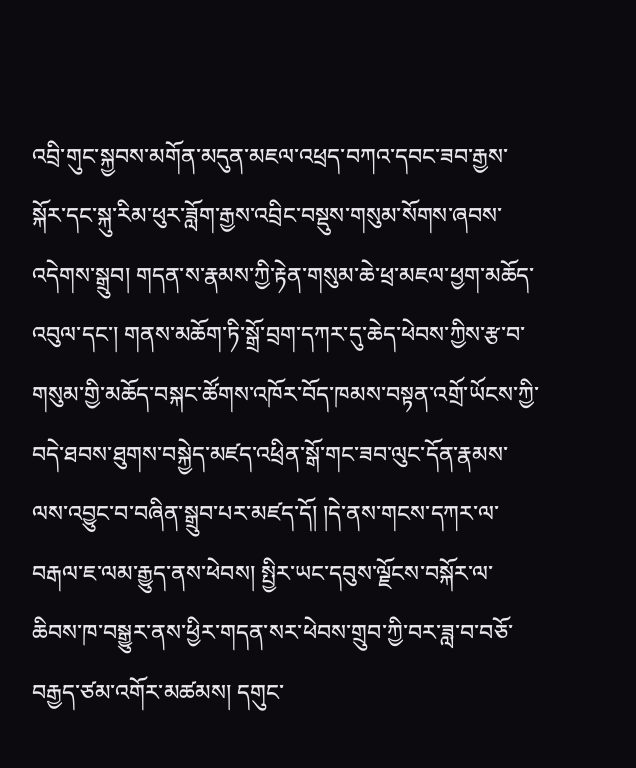འབྲི་གུང་སྐྱབས་མགོན་མདུན་མཇལ་འཕྲད་བཀའ་དབང་ཟབ་རྒྱས་སྐོར་དང་སྐུ་རིམ་ཕུར་ཟློག་རྒྱས་འབྲིང་བསྡུས་གསུམ་སོགས་ཞབས་འདེགས་སྒྲུབ། གདན་ས་རྣམས་ཀྱི་རྟེན་གསུམ་ཆེ་ཕྲ་མཇལ་ཕྱག་མཆོད་འབུལ་དང་། གནས་མཆོག་ཏི་སྒྲོ་བྲག་དཀར་དུ་ཆེད་ཕེབས་ཀྱིས་རྩ་བ་གསུམ་གྱི་མཆོད་བསྐང་ཚོགས་འཁོར་བོད་ཁམས་བསྟན་འགྲོ་ཡོངས་ཀྱི་བདེ་ཐབས་ཐུགས་བསྐྱེད་མཛད་འཕྲིན་སྒོ་གང་ཟབ་ལུང་དོན་རྣམས་ལས་འབྱུང་བ་བཞིན་སྒྲུབ་པར་མཛད་དོ། །དེ་ནས་གངས་དཀར་ལ་བརྒལ་ཇ་ལམ་རྒྱུད་ནས་ཕེབས། སྤྱིར་ཡང་དབུས་ལྗོངས་བསྐོར་ལ་ཆིབས་ཁ་བསྒྱུར་ནས་ཕྱིར་གདན་སར་ཕེབས་གྲུབ་ཀྱི་བར་ཟླ་བ་བཅོ་བརྒྱད་ཙམ་འགོར་མཚམས། དགུང་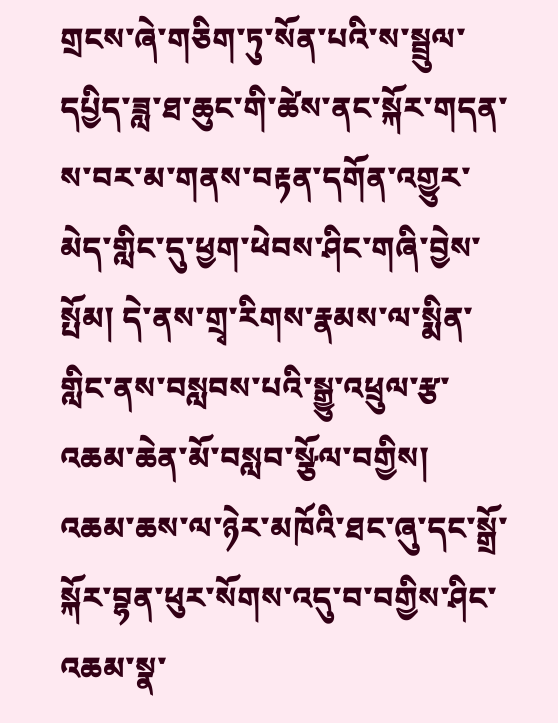གྲངས་ཞེ་གཅིག་ཏུ་སོན་པའི་ས་སྦྲུལ་དཔྱིད་ཟླ་ཐ་ཆུང་གི་ཚེས་ནང་སྐོར་གདན་ས་བར་མ་གནས་བརྟན་དགོན་འགྱུར་མེད་གླིང་དུ་ཕྱག་ཕེབས་ཤིང་གཞི་བྱེས་སྤོམ། དེ་ནས་གྲྭ་རིགས་རྣམས་ལ་སྨིན་གླིང་ནས་བསླབས་པའི་སྒྱུ་འཕྲུལ་རྩ་འཆམ་ཆེན་མོ་བསླབ་སྩོལ་བགྱིས། འཆམ་ཆས་ལ་ཉེར་མཁོའི་ཐང་ཞུ་དང་སྒྲོ་སྐོར་བྷན་ཕུར་སོགས་འདུ་བ་བགྱིས་ཤིང་འཆམ་སྣ་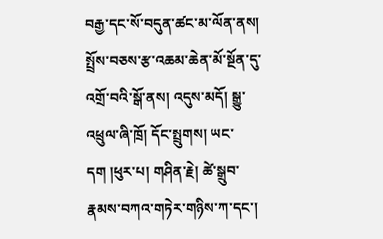བརྒྱ་དང་སོ་བདུན་ཚང་མ་ལོན་ནས། སྤྲོས་བཅས་རྩ་འཆམ་ཆེན་མོ་སྔོན་དུ་འགྲོ་བའི་སྒོ་ནས། འདུས་མདོ། སྒྱུ་འཕྲུལ་ཞི་ཁྲོ། དོང་སྤྲུགས། ཡང་དག །ཕུར་པ། གཤིན་རྗེ། ཚེ་སྒྲུབ་རྣམས་བཀའ་གཏེར་གཉིས་ཀ་དང་།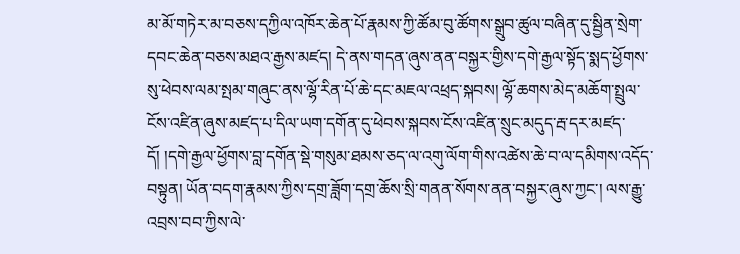མ་མོ་གཏེར་མ་བཅས་དཀྱིལ་འཁོར་ཆེན་པོ་རྣམས་ཀྱི་ཚོམ་བུ་ཚོགས་སྒྲུབ་ཚུལ་བཞིན་དུ་སྦྱིན་སྲེག་དབང་ཆེན་བཅས་མཐའ་རྒྱས་མཛད། དེ་ནས་གདན་ཞུས་ནན་བསྐྱར་གྱིས་དགེ་རྒྱལ་སྟོད་སྨད་ཕྱོགས་སུ་ཕེབས་ལམ་སྤམ་གཞུང་ནས་ལྷོ་རིན་པོ་ཆེ་དང་མཇལ་འཕྲད་སྐབས། ལྷོ་ཆགས་མེད་མཆོག་སྤྲུལ་ངོས་འཛིན་ཞུས་མཛད་པ་དིལ་ཡག་དགོན་དུ་ཕེབས་སྐབས་ངོས་འཛིན་སྲུང་མདུད་རྦ་དར་མཛད་དོ། །དགེ་རྒྱལ་ཕྱོགས་བླ་དགོན་སྡེ་གསུམ་ཐམས་ཅད་ལ་འགུ་ལོག་གིས་འཚེས་ཆེ་བ་ལ་དམིགས་འདོད་བསྟུན། ཡོན་བདག་རྣམས་ཀྱིས་དགྲ་ཟློག་དགྲ་ཆོས་སྲི་གནན་སོགས་ནན་བསྐྱར་ཞུས་ཀྱང་། ལས་རྒྱུ་འབྲས་བབ་ཀྱིས་ལེ་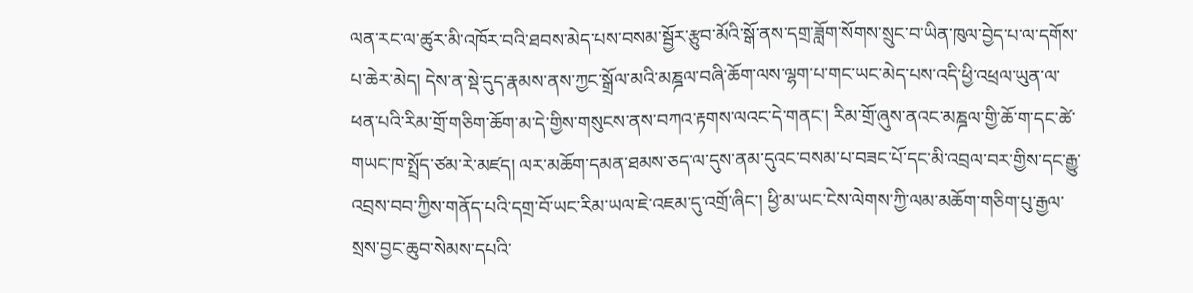ལན་རང་ལ་ཚུར་མི་འཁོར་བའི་ཐབས་མེད་པས་བསམ་སྦྱོར་རྩུབ་མོའི་སྒོ་ནས་དགྲ་ཟློག་སོགས་སྲུང་བ་ཡིན་ཁུལ་བྱེད་པ་ལ་དགོས་པ་ཆེར་མེད། དེས་ན་སྡེ་དུད་རྣམས་ནས་ཀྱང་སྒྲོལ་མའི་མཎྜལ་བཞི་ཆོག་ལས་ལྷག་པ་གང་ཡང་མེད་པས་འདི་ཕྱི་འཕྲལ་ཡུན་ལ་ཕན་པའི་རིམ་གྲོ་གཅིག་ཆོག་མ་དེ་གྱིས་གསུངས་ནས་བཀའ་རྟགས་ལའང་དེ་གནང་། རིམ་གྲོ་ཞུས་ནའང་མཎྜལ་གྱི་ཆོ་ག་དང་ཚེ་གཡང་ཁ་སྤྲོད་ཙམ་རེ་མཛད། ལར་མཆོག་དམན་ཐམས་ཅད་ལ་དུས་ནམ་དུའང་བསམ་པ་བཟང་པོ་དང་མི་འབྲལ་བར་གྱིས་དང་རྒྱུ་འབྲས་བབ་ཀྱིས་གནོད་པའི་དགྲ་བོ་ཡང་རིམ་ཡལ་ཇེ་འཇམ་དུ་འགྲོ་ཞིང་། ཕྱི་མ་ཡང་ངེས་ལེགས་ཀྱི་ལམ་མཆོག་གཅིག་པུ་རྒྱལ་སྲས་བྱང་ཆུབ་སེམས་དཔའི་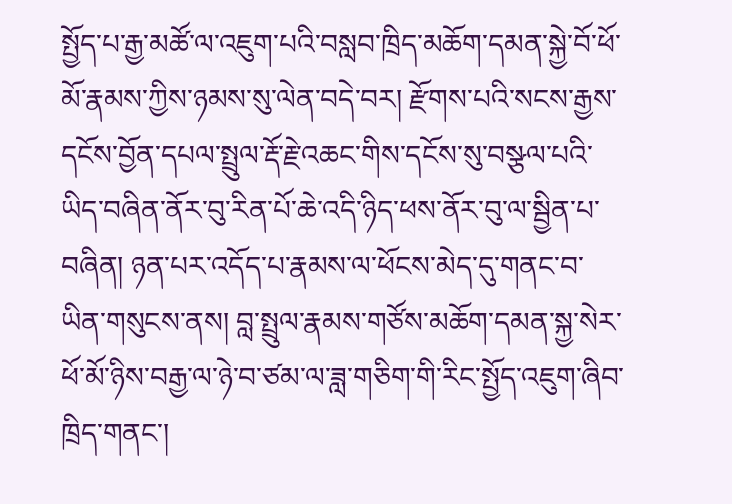སྤྱོད་པ་རྒྱ་མཚོ་ལ་འཇུག་པའི་བསླབ་ཁྲིད་མཆོག་དམན་སྐྱེ་བོ་ཕོ་མོ་རྣམས་ཀྱིས་ཉམས་སུ་ལེན་བདེ་བར། རྫོགས་པའི་སངས་རྒྱས་དངོས་བྱོན་དཔལ་སྤྲུལ་རྡོ་རྗེ་འཆང་གིས་དངོས་སུ་བསྩལ་པའི་ཡིད་བཞིན་ནོར་བུ་རིན་པོ་ཆེ་འདི་ཉིད་ཕས་ནོར་བུ་ལ་སྦྱིན་པ་བཞིན། ཉན་པར་འདོད་པ་རྣམས་ལ་ཕོངས་མེད་དུ་གནང་བ་ཡིན་གསུངས་ནས། བླ་སྤྲུལ་རྣམས་གཙོས་མཆོག་དམན་སྐྱ་སེར་ཕོ་མོ་ཉིས་བརྒྱ་ལ་ཉེ་བ་ཙམ་ལ་ཟླ་གཅིག་གི་རིང་སྤྱོད་འཇུག་ཞིབ་ཁྲིད་གནང་།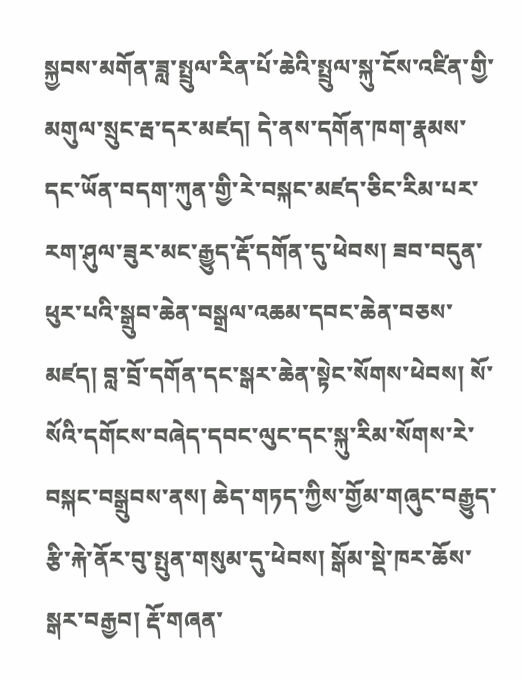སྐྱབས་མགོན་ཟླ་སྤྲུལ་རིན་པོ་ཆེའི་སྤྲུལ་སྐུ་ངོས་འཛིན་གྱི་མགུལ་སྲུང་རྦ་དར་མཛད། དེ་ནས་དགོན་ཁག་རྣམས་དང་ཡོན་བདག་ཀུན་གྱི་རེ་བསྐང་མཛད་ཅིང་རིམ་པར་རག་ཤུལ་ཟུར་མང་རྒྱུད་རྡོ་དགོན་དུ་ཕེབས། ཟབ་བདུན་ཕུར་པའི་སྒྲུབ་ཆེན་བསྒྲལ་འཆམ་དབང་ཆེན་བཅས་མཛད། བླ་བྲོ་དགོན་དང་སྒར་ཆེན་སྟེང་སོགས་ཕེབས། སོ་སོའི་དགོངས་བཞེད་དབང་ལུང་དང་སྐུ་རིམ་སོགས་རེ་བསྐང་བསྒྲུབས་ནས། ཆེད་གཏད་ཀྱིས་གྱོམ་གཞུང་བརྒྱུད་རྩི་རྐེ་ནོར་བུ་སྤུན་གསུམ་དུ་ཕེབས། སྒོམ་སྡེ་ཁར་ཆོས་སྒར་བརྒྱབ། རྡོ་གཞན་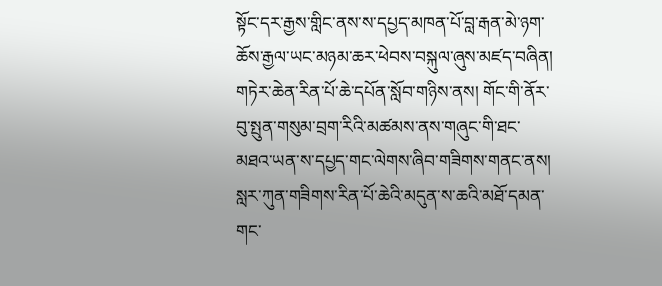སྟོང་དར་རྒྱས་གླིང་ནས་ས་དཔྱད་མཁན་པོ་བླ་རྒན་མེ་ཉག་ཆོས་རྒྱལ་ཡང་མཉམ་ཆར་ཕེབས་བསྐུལ་ཞུས་མཛད་བཞིན། གཏེར་ཆེན་རིན་པོ་ཆེ་དཔོན་སློབ་གཉིས་ནས། གོང་གི་ནོར་བུ་སྤུན་གསུམ་བྲག་རིའི་མཚམས་ནས་གཞུང་གི་ཐང་མཐའ་ཡན་ས་དཔྱད་གང་ལེགས་ཞིབ་གཟིགས་གནང་ནས། སླར་ཀུན་གཟིགས་རིན་པོ་ཆེའི་མདུན་ས་ཆའི་མཐོ་དམན་གང་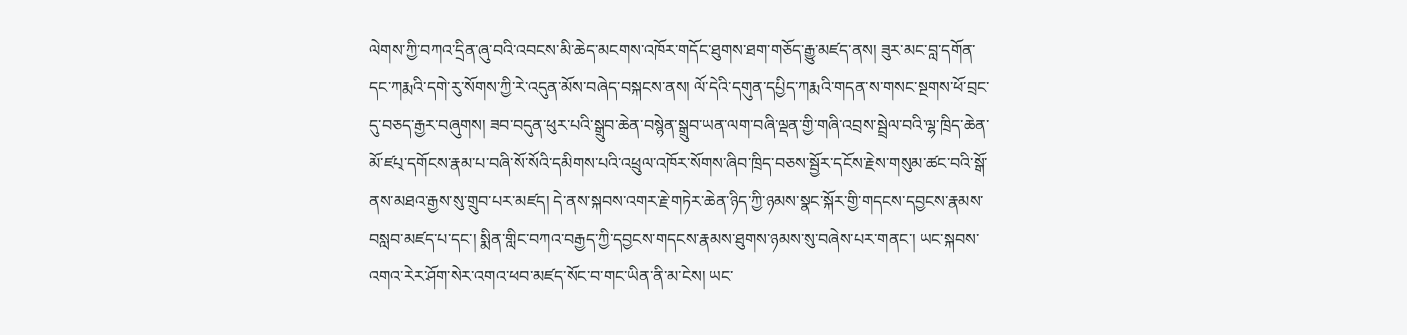ལེགས་ཀྱི་བཀའ་དྲིན་ཞུ་བའི་འབངས་མི་ཆེད་མངགས་འཁོར་གདོང་ཐུགས་ཐག་གཅོད་རྒྱུ་མཛད་ནས། ཟུར་མང་བླ་དགོན་དང་ཀརྨའི་དགེ་རུ་སོགས་ཀྱི་རེ་འདུན་མོས་བཞེད་བསྐངས་ནས། ལོ་དེའི་དགུན་དཔྱིད་ཀརྨའི་གདན་ས་གསང་སྔགས་ཕོ་བྲང་དུ་བཅད་རྒྱར་བཞུགས། ཟབ་བདུན་ཕུར་པའི་སྒྲུབ་ཆེན་བསྙེན་སྒྲུབ་ཡན་ལག་བཞི་ལྡན་གྱི་གཞི་འབྲས་སྦྲེལ་བའི་ལྷ་ཁྲིད་ཆེན་མོ་ཛཔ྄་དགོངས་རྣམ་པ་བཞི་སོ་སོའི་དམིགས་པའི་འཕྲུལ་འཁོར་སོགས་ཞིབ་ཁྲིད་བཅས་སྦྱོར་དངོས་རྗེས་གསུམ་ཚང་བའི་སྒོ་ནས་མཐའ་རྒྱས་སུ་གྲུབ་པར་མཛད། དེ་ནས་སྐབས་འགར་རྗེ་གཏེར་ཆེན་ཉིད་ཀྱི་ཉམས་སྣང་སྐོར་གྱི་གདངས་དབྱངས་རྣམས་བསླབ་མཛད་པ་དང་། སྨིན་གླིང་བཀའ་བརྒྱད་ཀྱི་དབྱངས་གདངས་རྣམས་ཐུགས་ཉམས་སུ་བཞེས་པར་གནང་། ཡང་སྐབས་འགའ་རེར་ཤོག་སེར་འགའ་ཕབ་མཛད་སོང་བ་གང་ཡིན་ནི་མ་ངེས། ཡང་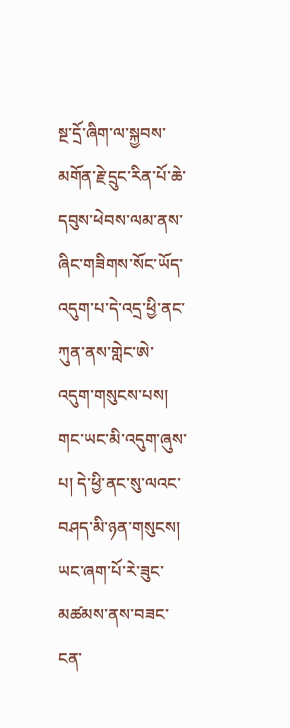སྔ་དྲོ་ཞིག་ལ་སྐྱབས་མགོན་རྗེ་དྲུང་རིན་པོ་ཆེ་དབུས་ཕེབས་ལམ་ནས་ཞིང་གཟིགས་སོང་ཡོད་འདུག་པ་དེ་འདྲ་ཕྱི་ནང་ཀུན་ནས་གླེང་ཨེ་འདུག་གསུངས་པས། གང་ཡང་མི་འདུག་ཞུས་པ། དེ་ཕྱི་ནང་སུ་ལའང་བཤད་མི་ཉན་གསུངས། ཡང་ཞག་པོ་རེ་ཟུང་མཚམས་ནས་བཟང་ངན་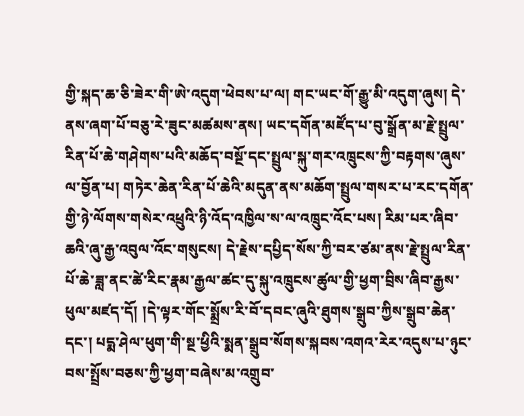གྱི་སྐད་ཆ་ཅི་ཟེར་གི་ཨེ་འདུག་ཕེབས་པ་ལ། གང་ཡང་གོ་རྒྱུ་མི་འདུག་ཞུས། དེ་ནས་ཞག་པོ་བཅུ་རེ་ཟུང་མཚམས་ནས། ཡང་དགོན་མཛོད་པ་བུ་སྒྲོན་མ་རྗེ་སྤྲུལ་རིན་པོ་ཆེ་གཤེགས་པའི་མཆོད་བསྔོ་དང་སྤྲུལ་སྐུ་གར་འཁྲུངས་ཀྱི་བརྟགས་ཞུས་ལ་བྱོན་པ། གཏེར་ཆེན་རིན་པོ་ཆེའི་མདུན་ནས་མཆོག་སྤྲུལ་གསར་པ་རང་དགོན་གྱི་ཉེ་ལོགས་གསེར་འཕྲུའི་ཉི་འོད་འཁྱིལ་ས་ལ་འཁྲུང་འོང་པས། རིམ་པར་ཞིབ་ཆའི་ཞུ་རྒྱ་འབུལ་འོང་གསུངས། དེ་རྗེས་དཔྱིད་སོས་ཀྱི་བར་ཙམ་ནས་རྗེ་སྤྲུལ་རིན་པོ་ཆེ་ཟླ་ནང་ཚེ་རིང་རྣམ་རྒྱལ་ཚང་དུ་སྐུ་འཁྲུངས་ཚུལ་གྱི་ཕྱག་བྲིས་ཞིབ་རྒྱས་ཕུལ་མཛད་དོ། །དེ་ལྟར་གོང་སྨྲོས་རི་བོ་དབང་ཞུའི་ཐུགས་སྒྲུབ་ཀྱིས་སྒྲུབ་ཆེན་དང་། པདྨ་ཤེལ་ཕུག་གི་སྔ་ཕྱིའི་སྨན་སྒྲུབ་སོགས་སྐབས་འགའ་རེར་འདུས་པ་ཉུང་བས་སྤྲོས་བཅས་ཀྱི་ཕྱག་བཞེས་མ་འགྲུབ་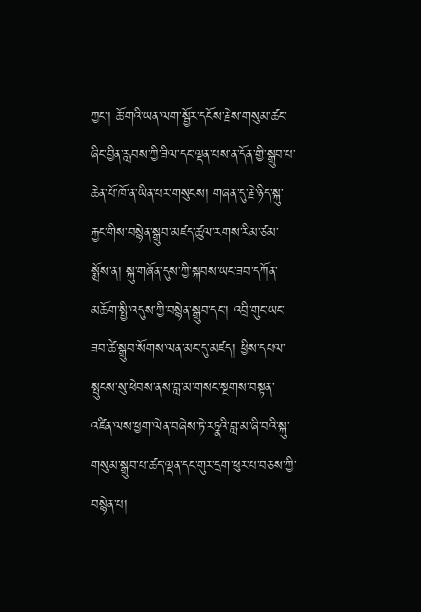ཀྱང་། ཆོ་གའི་ཡན་ལག་སྦྱོར་དངོས་རྗེས་གསུམ་ཚང་ཞིང་བྱིན་རླབས་ཀྱི་ཟིལ་དང་ལྡན་པས་ན་དོན་གྱི་སྒྲུབ་པ་ཆེན་པོ་ཁོ་ན་ཡིན་པར་གསུངས། གཞན་དུ་རྗེ་ཉིད་སྐུ་རྐྱང་གིས་བསྙེན་སྒྲུབ་མཛད་ཚུལ་རགས་རིམ་ཙམ་སྨྲོས་ན། སྐུ་གཞོན་དུས་ཀྱི་སྐབས་ཡང་ཟབ་དཀོན་མཆོག་སྤྱི་འདུས་ཀྱི་བསྙེན་སྒྲུབ་དང་། འབྲི་གུང་ཡང་ཟབ་ཚེ་སྒྲུབ་སོགས་ལན་མང་དུ་མཛད། ཕྱིས་དཔལ་སྤུངས་སུ་ཕེབས་ནས་བླ་མ་གསང་སྔགས་བསྟན་འཛིན་ལས་ཕྱག་ལེན་བཞེས་ཏེ་རཏྣའི་བླ་མ་ཞི་བའི་སྐུ་གསུམ་སྒྲུབ་པ་ཚད་ལྡན་དང་གུར་དྲག་ཕུར་པ་བཅས་ཀྱི་བསྙེན་པ།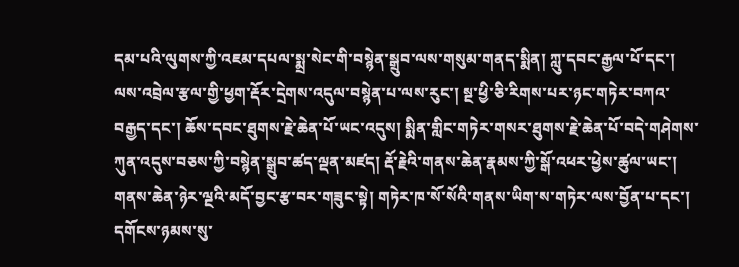དམ་པའི་ལུགས་ཀྱི་འཇམ་དཔལ་སྨྲ་སེང་གི་བསྙེན་སྒྲུབ་ལས་གསུམ་གནད་སྨིན། ཀླུ་དབང་རྒྱལ་པོ་དང་། ལས་འབྲེལ་རྩལ་གྱི་ཕྱག་རྡོར་དྲེགས་འདུལ་བསྙེན་པ་ལས་རུང་། སྔ་ཕྱི་ཅི་རིགས་པར་ཉང་གཏེར་བཀའ་བརྒྱད་དང་། ཆོས་དབང་ཐུགས་རྗེ་ཆེན་པོ་ཡང་འདུས། སྨིན་གླིང་གཏེར་གསར་ཐུགས་རྗེ་ཆེན་པོ་བདེ་གཤེགས་ཀུན་འདུས་བཅས་ཀྱི་བསྙེན་སྒྲུབ་ཚད་ལྡན་མཛད། རྡོ་རྗེའི་གནས་ཆེན་རྣམས་ཀྱི་སྒོ་འཕར་ཕྱེས་ཚུལ་ཡང་། གནས་ཆེན་ཉེར་ལྔའི་མདོ་བྱང་རྩ་བར་གཟུང་སྟེ། གཏེར་ཁ་སོ་སོའི་གནས་ཡིག་ས་གཏེར་ལས་བྱོན་པ་དང་། དགོངས་ཉམས་སུ་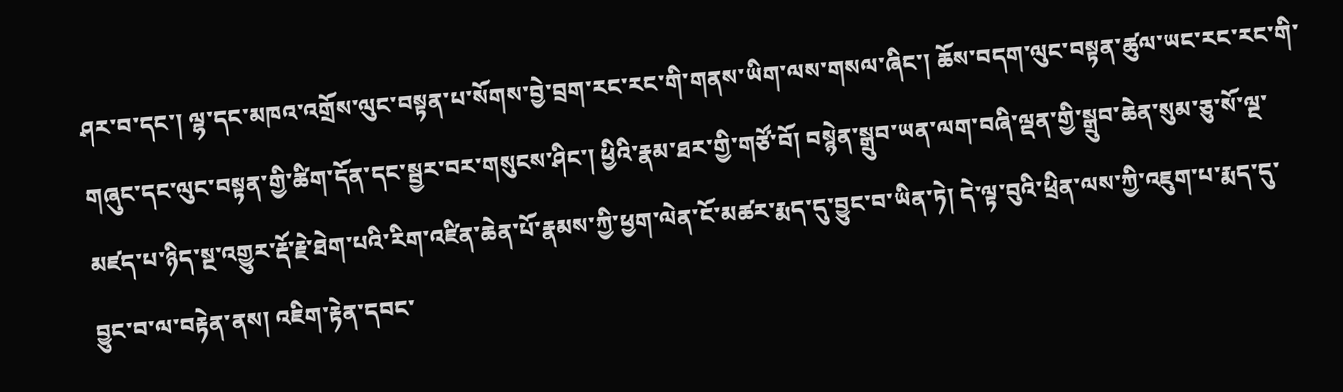ཤར་བ་དང་། ལྷ་དང་མཁའ་འགྲོས་ལུང་བསྟན་པ་སོགས་བྱེ་བྲག་རང་རང་གི་གནས་ཡིག་ལས་གསལ་ཞིང་། ཆོས་བདག་ལུང་བསྟན་ཚུལ་ཡང་རང་རང་གི་གཞུང་དང་ལུང་བསྟན་གྱི་ཚིག་དོན་དང་སྦྱར་བར་གསུངས་ཤིང་། ཕྱིའི་རྣམ་ཐར་གྱི་གཙོ་བོ། བསྙེན་སྒྲུབ་ཡན་ལག་བཞི་ལྡན་གྱི་སྒྲུབ་ཆེན་སུམ་ཅུ་སོ་ལྔ་མཛད་པ་ཉིད་སྔ་འགྱུར་རྡོ་རྗེ་ཐེག་པའི་རིག་འཛིན་ཆེན་པོ་རྣམས་ཀྱི་ཕྱག་ལེན་ངོ་མཚར་རྨད་དུ་བྱུང་བ་ཡིན་ཏེ། དེ་ལྟ་བུའི་ཕྲིན་ལས་ཀྱི་འཇུག་པ་རྨད་དུ་བྱུང་བ་ལ་བརྟེན་ནས། འཇིག་རྟེན་དབང་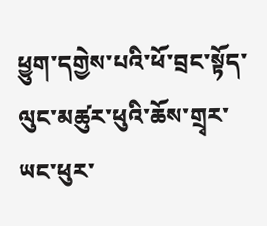ཕྱུག་དགྱེས་པའི་ཕོ་བྲང་སྟོད་ལུང་མཚུར་ཕུའི་ཆོས་གྲྭར་ཡང་ཕུར་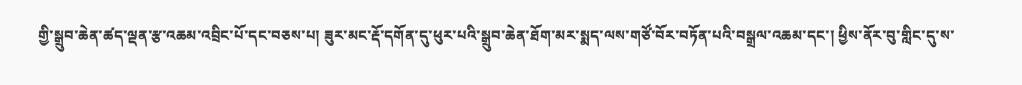གྱི་སྒྲུབ་ཆེན་ཚད་ལྡན་རྩ་འཆམ་འབྲིང་པོ་དང་བཅས་པ། ཟུར་མང་རྡོ་དགོན་དུ་ཕུར་པའི་སྒྲུབ་ཆེན་ཐོག་མར་སྨད་ལས་གཙོ་བོར་བཏོན་པའི་བསྒྲལ་འཆམ་དང་། ཕྱིས་ནོར་བུ་གླིང་དུ་ས་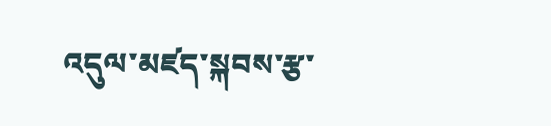འདུལ་མཛད་སྐབས་རྩ་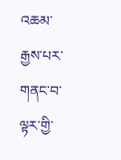འཆམ་རྒྱས་པར་གནང་བ་ལྟར་གྱི་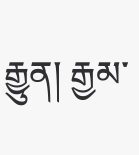རྒྱུན། རྒྱམ་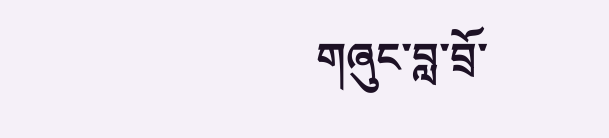གཞུང་བླ་བྲོ་